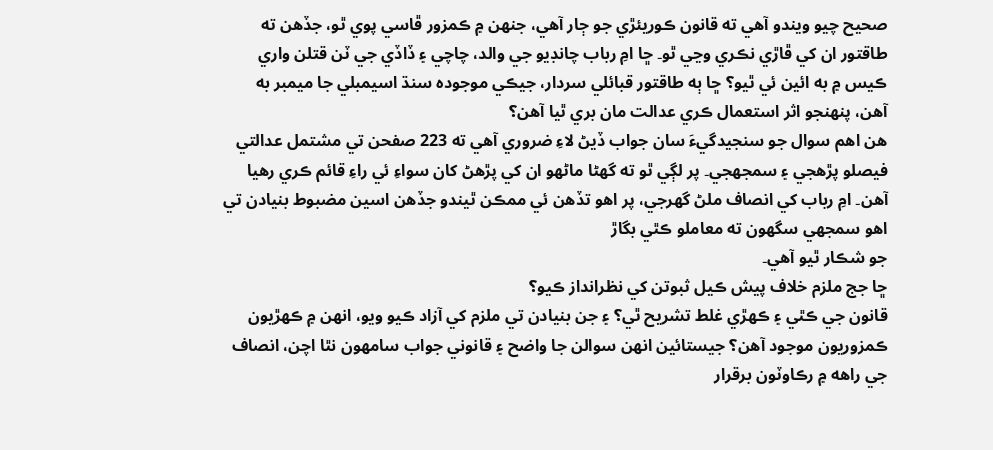صحيح چيو ويندو آهي ته قانون ڪوريئڙي جو ڄار آهي، جنھن ۾ ڪمزور ڦاسي پوي ٿو، جڏهن ته طاقتور ان کي ڦاڙي نڪري وڃي ٿو۔ ڇا امِ رباب چانڊيو جي والد، چاچي ۽ ڏاڏي جي ٽن قتلن واري ڪيس ۾ به ائين ئي ٿيو؟ ڇا ٻه طاقتور قبائلي سردار، جيڪي موجوده سنڌ اسيمبلي جا ميمبر به آهن، پنھنجو اثر استعمال ڪري عدالت مان بري ٿيا آهن؟
هن اهم سوال جو سنجيدگيءَ سان جواب ڏيڻ لاءِ ضروري آهي ته 223 صفحن تي مشتمل عدالتي فيصلو پڙهجي ۽ سمجهجي۔ پر لڳي ٿو ته گهڻا ماڻهو ان کي پڙهڻ کان سواءِ ئي راءِ قائم ڪري رهيا آهن۔ امِ رباب کي انصاف ملڻ گهرجي، پر اهو تڏهن ئي ممڪن ٿيندو جڏهن اسين مضبوط بنيادن تي اهو سمجهي سگهون ته معاملو ڪٿي بگاڙ
جو شڪار ٿيو آهي۔
ڇا جج ملزم خلاف پيش ڪيل ثبوتن کي نظرانداز ڪيو؟
قانون جي ڪٿي ۽ ڪھڙي غلط تشريح ٿي؟ ۽ جن بنيادن تي ملزم کي آزاد ڪيو ويو، انهن ۾ ڪهڙيون ڪمزوريون موجود آهن؟ جيستائين انهن سوالن جا واضح ۽ قانوني جواب سامهون نٿا اچن، انصاف جي راهه ۾ رڪاوٽون برقرار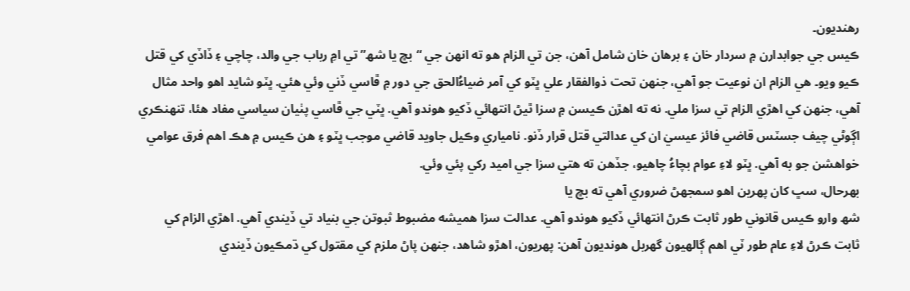رهنديون۔
ڪيس جي جوابدارن ۾ سردار خان ۽ برهان خان شامل آهن، جن تي الزام هو ته انهن جي “بڇ يا شھ” تي امِ رباب جي والد، چاچي ۽ ڏاڏي کي قتل ڪيو ويو۔ هي الزام ان نوعيت جو آهي، جنھن تحت ذوالفقار علي ڀٽو کي آمر ضياءُالحق جي دور ۾ ڦاسي ڏني وئي هئي. ڀٽو شايد اهو واحد مثال آهي، جنھن کي اهڙي الزام تي سزا ملي. نه ته اهڙن ڪيسن ۾ سزا ٿيڻ انتھائي ڏکيو هوندو آهي. ڀٽي جي ڦاسي پٺيان سياسي مفاد هئا، تنهنڪري اڳوڻي چيف جسٽس قاضي فائز عيسيٰ ان کي عدالتي قتل قرار ڏنو. نامياري وڪيل جاويد قاضي موجب ڀٽو ۽ هن ڪيس ۾ هڪ اهم فرق عوامي خواهشن جو به آهي. ڀٽو لاءِ عوام بچاءُ چاهيو، جڏهن ته هتي سزا جي اميد رکي پئي وئي.
بھرحال، سڀ کان پھرين اهو سمجهڻ ضروري آهي ته بڇ يا
شھ وارو ڪيس قانوني طور ثابت ڪرڻ انتھائي ڏکيو هوندو آهي. عدالت سزا هميشه مضبوط ثبوتن جي بنياد تي ڏيندي آهي. اهڙي الزام کي ثابت ڪرڻ لاءِ عام طور ٽي اهم ڳالهيون گهربل هونديون آهن: پھريون، اهڙو شاهد، جنھن پاڻ ملزم کي مقتول کي ڌمڪيون ڏيندي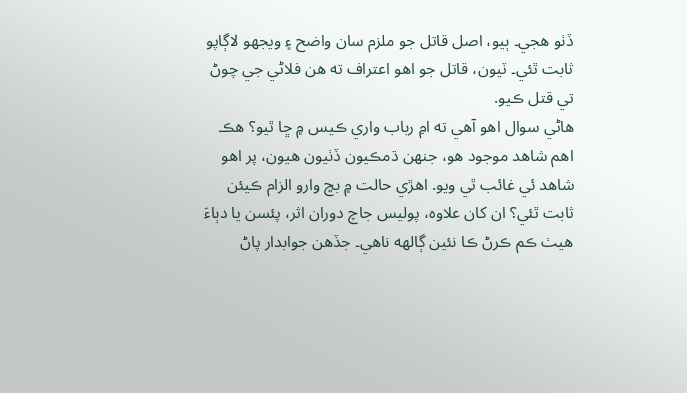ڏٺو هجي۔ ٻيو، اصل قاتل جو ملزم سان واضح ۽ ويجهو لاڳاپو ثابت ٿئي۔ ٽيون، قاتل جو اهو اعتراف ته هن فلاڻي جي چوڻ تي قتل ڪيو.
هاڻي سوال اهو آهي ته امِ رباب واري ڪيس ۾ ڇا ٿيو؟ هڪ اهم شاهد موجود هو، جنھن ڌمڪيون ڏٺيون هيون، پر اهو شاهد ئي غائب ٿي ويو. اهڙي حالت ۾ بڇ وارو الزام ڪيئن ثابت ٿئي؟ ان کان علاوه، پوليس جاچ دوران اثر، پئسن يا دٻاءَ هيٺ ڪم ڪرڻ ڪا نئين ڳالهه ناهي۔ جڏهن جوابدار پاڻ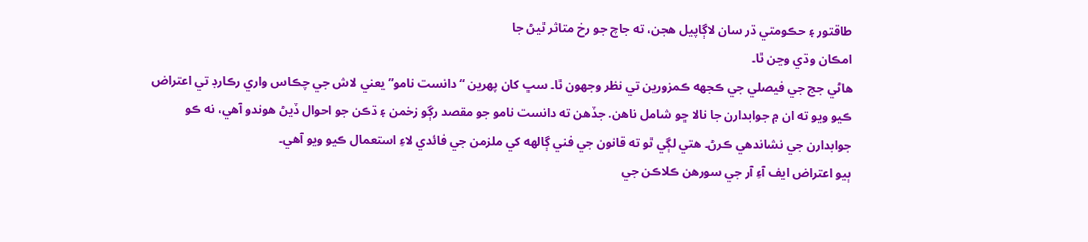طاقتور ۽ حڪومتي ڌر سان لاڳاپيل هجن، ته جاچ جو رخ متاثر ٿيڻ جا
امڪان وڌي وڃن ٿا۔
هاڻي جج جي فيصلي جي ڪجهه ڪمزورين تي نظر وجهون ٿا۔ سڀ کان پھرين “دانست نامو” يعني لاش جي چڪاس واري رڪارڊ تي اعتراض ڪيو ويو ته ان ۾ جوابدارن جا نالا ڇو شامل ناهن. جڏهن ته دانست نامو جو مقصد رڳو زخمن ۽ ڌڪن جو احوال ڏيڻ هوندو آهي، نه ڪو جوابدارن جي نشاندهي ڪرڻ۔ هتي لڳي ٿو ته قانون جي فني ڳالهه کي ملزمن جي فائدي لاءِ استعمال ڪيو ويو آهي۔
ٻيو اعتراض ايف آءِ آر جي سورهن ڪلاڪن جي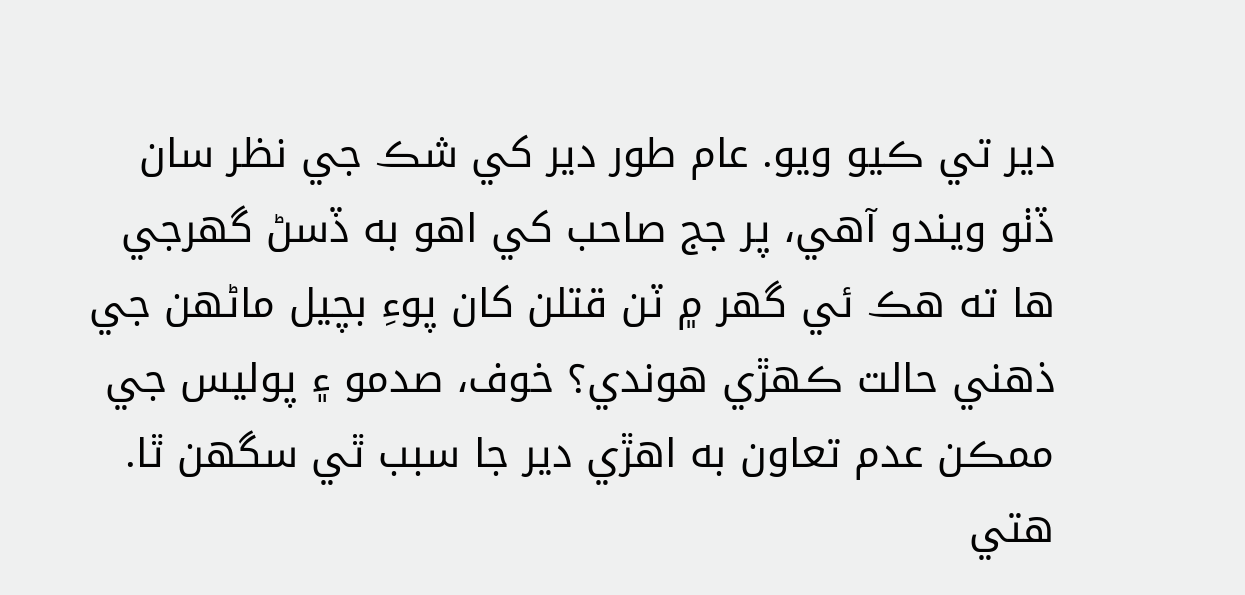دير تي ڪيو ويو. عام طور دير کي شڪ جي نظر سان ڏٺو ويندو آهي، پر جج صاحب کي اهو به ڏسڻ گهرجي ها ته هڪ ئي گهر ۾ ٽن قتلن کان پوءِ بچيل ماڻهن جي ذهني حالت ڪھڙي هوندي؟ خوف، صدمو ۽ پوليس جي ممڪن عدم تعاون به اهڙي دير جا سبب ٿي سگهن ٿا. هتي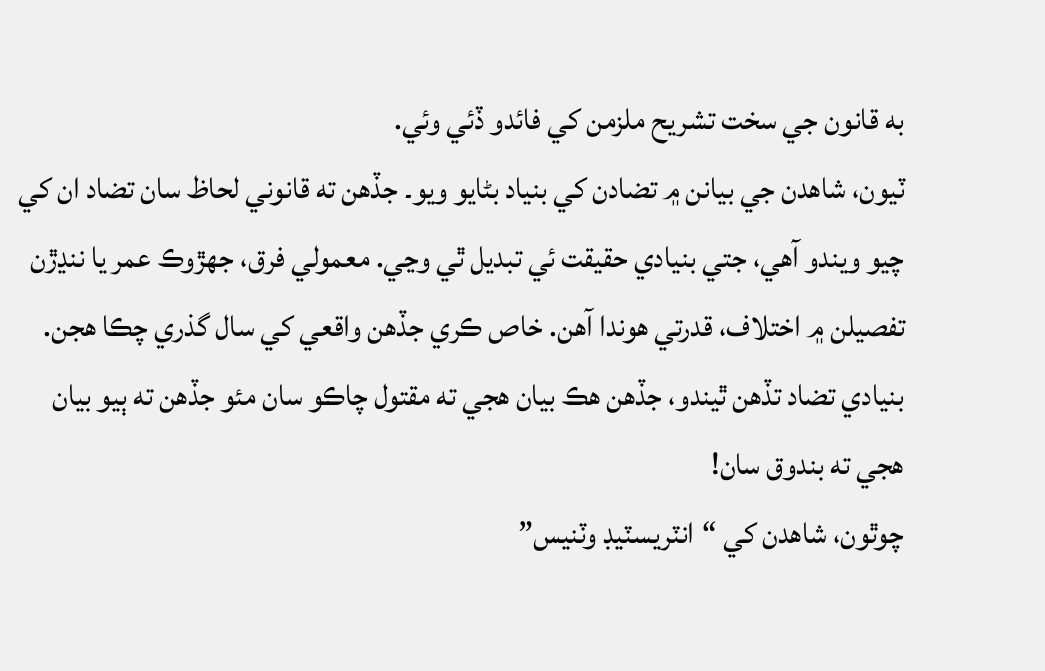به قانون جي سخت تشريح ملزمن کي فائدو ڏئي وئي.
ٽيون، شاهدن جي بيانن ۾ تضادن کي بنياد بڻايو ويو۔ جڏهن ته قانوني لحاظ سان تضاد ان کي چيو ويندو آهي، جتي بنيادي حقيقت ئي تبديل ٿي وڃي. معمولي فرق، جھڙوڪ عمر يا ننڍڙن تفصيلن ۾ اختلاف، قدرتي هوندا آهن. خاص ڪري جڏهن واقعي کي سال گذري چڪا هجن. بنيادي تضاد تڏهن ٿيندو، جڏهن هڪ بيان هجي ته مقتول چاڪو سان مئو جڏهن ته ٻيو بيان هجي ته بندوق سان!
چوٿون، شاهدن کي “انٽريسٽيڊ وٽنيس”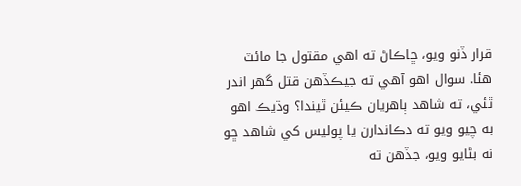قرار ڏنو ويو، ڇاڪاڻ ته اهي مقتول جا مائٽ هئا. سوال اهو آهي ته جيڪڏهن قتل گهر اندر ٿئي، ته شاهد ٻاهريان ڪيئن ٿيندا؟ وڌيڪ اهو به چيو ويو ته دڪاندارن يا پوليس کي شاهد ڇو نه بڻايو ويو، جڏهن ته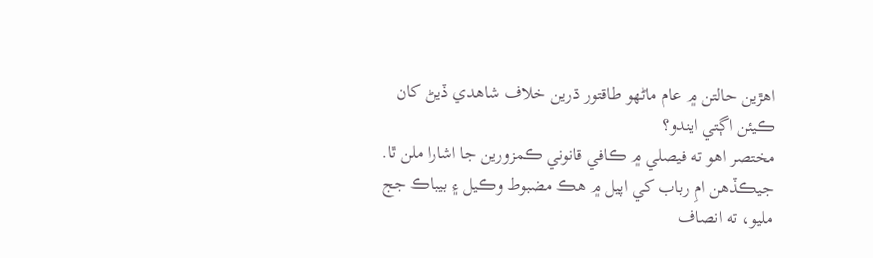اهڙين حالتن ۾ عام ماڻهو طاقتور ڌرين خلاف شاهدي ڏيڻ کان ڪيئن اڳتي ايندو؟
مختصر اهو ته فيصلي ۾ ڪافي قانوني ڪمزورين جا اشارا ملن ٿا. جيڪڏهن امِ رباب کي اپيل ۾ هڪ مضبوط وڪيل ۽ بيباڪ جج مليو، ته انصاف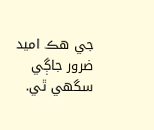جي هڪ اميد ضرور جاڳي سگهي ٿي.